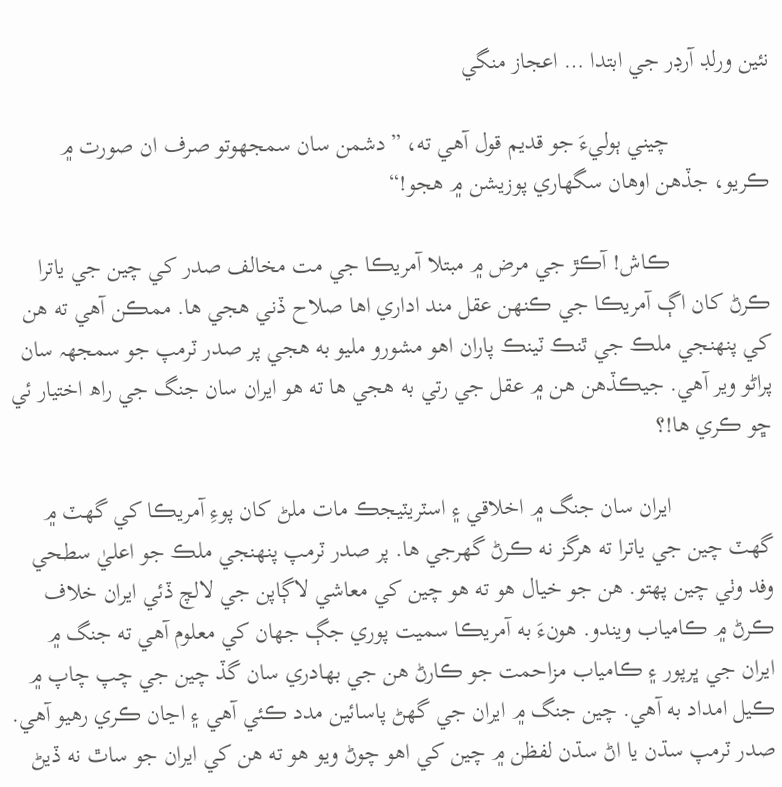نئين ورلڊ آرڊر جي ابتدا … اعجاز منگي

                 چيني ٻوليءَ جو قديم قول آھي ته، ”دشمن سان سمجھوتو صرف ان صورت ۾ ڪريو، جڏھن اوھان سگھاري پوزيشن ۾ ھجو!“

                 ڪاش! آڪڙ جي مرض ۾ مبتلا آمريڪا جي مت مخالف صدر کي چين جي ياترا ڪرڻ کان اڳ آمريڪا جي ڪنھن عقل مند اداري اھا صلاح ڏني ھجي ھا. ممڪن آھي ته ھن کي پنھنجي ملڪ جي ٿنڪ ٽينڪ پاران اھو مشورو مليو به ھجي پر صدر ٽرمپ جو سمجھہ سان پراڻو وير آھي. جيڪڏھن ھن ۾ عقل جي رتي به ھجي ھا ته ھو ايران سان جنگ جي راھ اختيار ئي ڇو ڪري ھا!؟

                 ايران سان جنگ ۾ اخلاقي ۽ اسٽريٽيجڪ مات ملڻ کان پوءِ آمريڪا کي گھٽ ۾ گھٽ چين جي ياترا ته ھرگز نه ڪرڻ گھرجي ھا. پر صدر ٽرمپ پنھنجي ملڪ جو اعليٰ سطحي وفد وٺي چين پھتو. ھن جو خيال ھو ته ھو چين کي معاشي لاڳاپن جي لالچ ڏئي ايران خلاف ڪرڻ ۾ ڪامياب ويندو. ھونءَ به آمريڪا سميت پوري جڳ جھان کي معلوم آھي ته جنگ ۾ ايران جي ڀرپور ۽ ڪامياب مزاحمت جو ڪارڻ ھن جي بھادري سان گڏ چين جي چپ چاپ ۾ ڪيل امداد به آھي. چين جنگ ۾ ايران جي گھڻ پاسائين مدد ڪئي آھي ۽ اڃان ڪري رھيو آھي. صدر ٽرمپ سڌن يا اڻ سڌن لفظن ۾ چين کي اھو چوڻ ويو ھو ته ھن کي ايران جو ساٿ نه ڏيڻ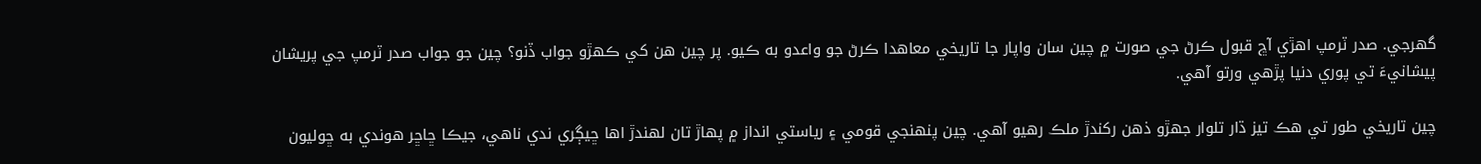گھرجي. صدر ٽرمپ اھڙي آڇ قبول ڪرڻ جي صورت ۾ چين سان واپار جا تاريخي معاھدا ڪرڻ جو واعدو به ڪيو. پر چين ھن کي ڪھڙو جواب ڏنو؟ چين جو جواب صدر ٽرمپ جي پريشان پيشانيءَ تي پوري دنيا پڙھي ورتو آھي.

چين تاريخي طور تي ھڪ تيز ڌار تلوار جھڙو ذھن رکندڙ ملڪ رھيو آھي. چين پنھنجي قومي ۽ رياستي انداز ۾ پھاڙ تان لھندڙ اھا ڇيڳري ندي ناھي، جيڪا ڇاڇر ھوندي به ڇوليون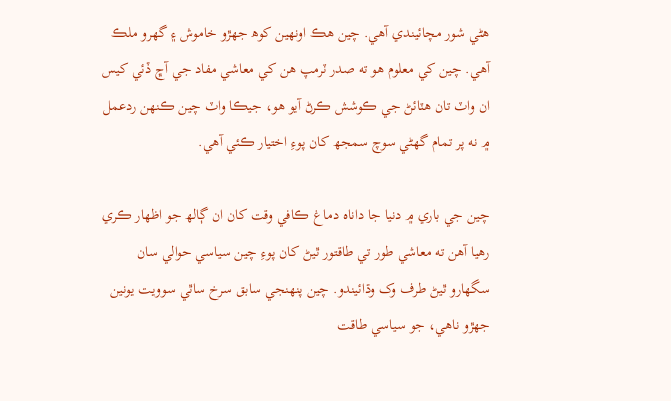ھڻي شور مچائيندي آھي. چين ھڪ اونھين کوھ جھڙو خاموش ۽ گھرو ملڪ آھي. چين کي معلوم ھو ته صدر ٽرمپ ھن کي معاشي مفاد جي آڇ ڏئي کيس ان واٽ تان ھٽائڻ جي ڪوشش ڪرڻ آيو ھو، جيڪا واٽ چين ڪنھن ردعمل ۾ نه پر تمام گھڻي سوچ سمجھ کان پوءِ اختيار ڪئي آھي.

چين جي باري ۾ دنيا جا داناہ دماغ ڪافي وقت کان ان ڳالھ جو اظھار ڪري رھيا آھن ته معاشي طور تي طاقتور ٿيڻ کان پوءِ چين سياسي حوالي سان سگھارو ٿيڻ طرف وک وڌائيندو. چين پنھنجي سابق سرخ ساٿي سوويت يونين جھڙو ناھي، جو سياسي طاقت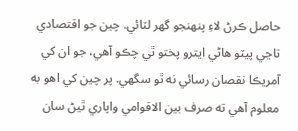حاصل ڪرڻ لاءِ پنھنجو گھر لٽائي. چين جو اقتصادي تاڃي پيٽو ھاڻي ايترو پختو ٿي چڪو آھي، جو ان کي آمريڪا نقصان رسائي نه ٿو سگھي. پر چين کي اھو به معلوم آھي ته صرف بين الاقوامي واپاري ٿيڻ سان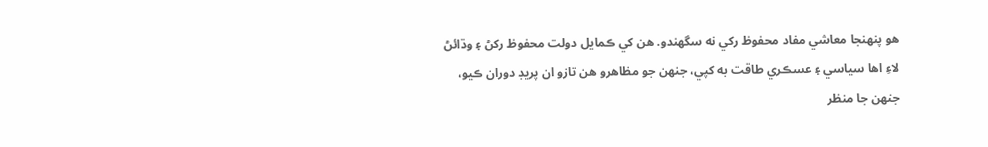ھو پنھنجا معاشي مفاد محفوظ رکي نه سگھندو. ھن کي ڪمايل دولت محفوظ رکڻ ۽ وڌائڻ لاءِ اھا سياسي ۽ عسڪري طاقت به کپي، جنھن جو مظاھرو ھن تازو ان پريڊ دوران ڪيو، جنھن جا منظر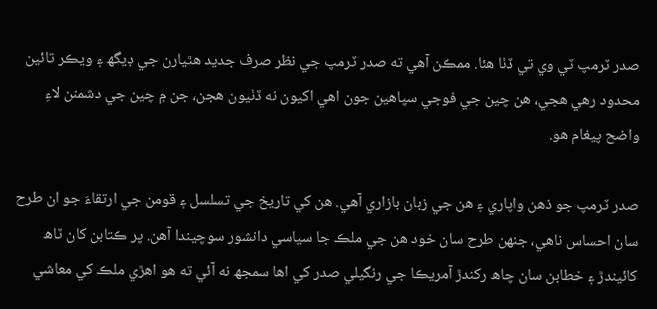صدر ٽرمپ ٽي وي تي ڏٺا ھئا. ممڪن آھي ته صدر ٽرمپ جي نظر صرف جديد ھٿيارن جي ڊيگھ ۽ ويڪر تائين محدود رھي ھجي، ھن چين جي فوجي سپاھين جون اھي اکيون نه ڏٺيون ھجن، جن ۾ چين جي دشمنن لاءِ واضح پيغام ھو.

صدر ٽرمپ جو ذھن واپاري ۽ ھن جي زبان بازاري آھي. ھن کي تاريخ جي تسلسل ۽ قومن جي ارتقاءَ جو ان طرح سان احساس ناھي، جنھن طرح سان خود ھن جي ملڪ جا سياسي دانشور سوچيندا آھن. پر ڪتابن کان ٽاھ کائيندڙ ۽ خطابن سان چاھ رکندڙ آمريڪا جي رنگيلي صدر کي اھا سمجھ نه آئي ته ھو اھڙي ملڪ کي معاشي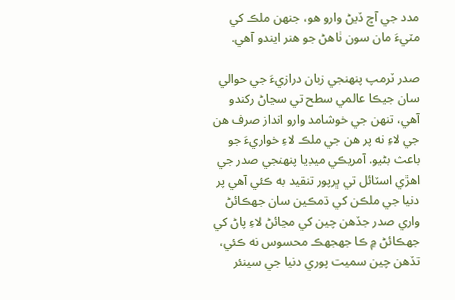مدد جي آڇ ڏيڻ وارو ھو، جنھن ملڪ کي مٽيءَ مان سون ٺاھڻ جو ھنر ايندو آھي.

صدر ٽرمپ پنھنجي زبان درازيءَ جي حوالي سان جيڪا عالمي سطح تي سڃاڻ رکندو آھي، تنھن جي خوشامد وارو انداز صرف ھن جي لاءِ نه پر ھن جي ملڪ لاءِ خواريءَ جو باعث بڻيو. آمريڪي ميڊيا پنھنجي صدر جي اھڙي اسٽائل تي ڀرپور تنقيد به ڪئي آھي پر دنيا جي ملڪن کي ڌمڪين سان جھڪائڻ واري صدر جڏھن چين کي مڃائڻ لاءِ پاڻ کي جھڪائڻ ۾ ڪا جھجھڪ محسوس نه ڪئي، تڏھن چين سميت پوري دنيا جي سينئر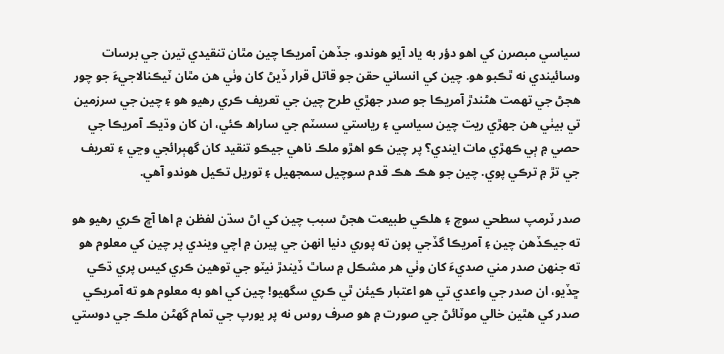سياسي مبصرن کي اھو دؤر به ياد آيو ھوندو، جڏھن آمريڪا چين مٿان تنقيدي تيرن جي برسات وسائيندي نه ٿڪبو ھو. چين کي انساني حقن جو قاتل قرار ڏيڻ کان وٺي ھن مٿان ٽيڪنالاجيءَ جو چور ھجڻ جي تھمت ھڻندڙ آمريڪا جو صدر جھڙي طرح چين جي تعريف ڪري رھيو ھو ۽ چين جي سرزمين تي بيٺي ھن جھڙي ريت چين سياسي ۽ رياستي سسٽم جي ساراھ ڪئي، ان کان وڌيڪ آمريڪا جي حصي ۾ ٻي ڪھڙي مات ايندي؟ پر چين ڪو اھڙو ملڪ ناھي جيڪو تنقيد کان گھٻرائجي وڃي ۽ تعريف جي تڙ ۾ ترڪي پوي. چين جو ھڪ ھڪ قدم سوچيل سمجھيل ۽ توريل تڪيل ھوندو آھي.

صدر ٽرمپ سطحي سوچ ۽ ھلڪي طبيعت ھجڻ سبب چين کي اڻ سڌن لفظن ۾ اھا آڇ ڪري رھيو ھو ته جيڪڏھن چين ۽ آمريڪا گڏجي پون ته پوري دنيا انھن جي پيرن ۾ اچي ويندي پر چين کي معلوم ھو ته جنھن صدر مني صديءَ کان وٺي ھر مشڪل ۾ ساٿ ڏيندڙ نيٽو جي توھين ڪري کيس پري ڌڪي ڇڏيو، ان صدر جي واعدي تي ھو اعتبار ڪيئن ٿي ڪري سگھيو! چين کي اھو به معلوم ھو ته آمريڪي صدر کي ھٿين خالي موٽائڻ جي صورت ۾ ھو صرف روس نه پر يورپ جي تمام گھڻن ملڪ جي دوستي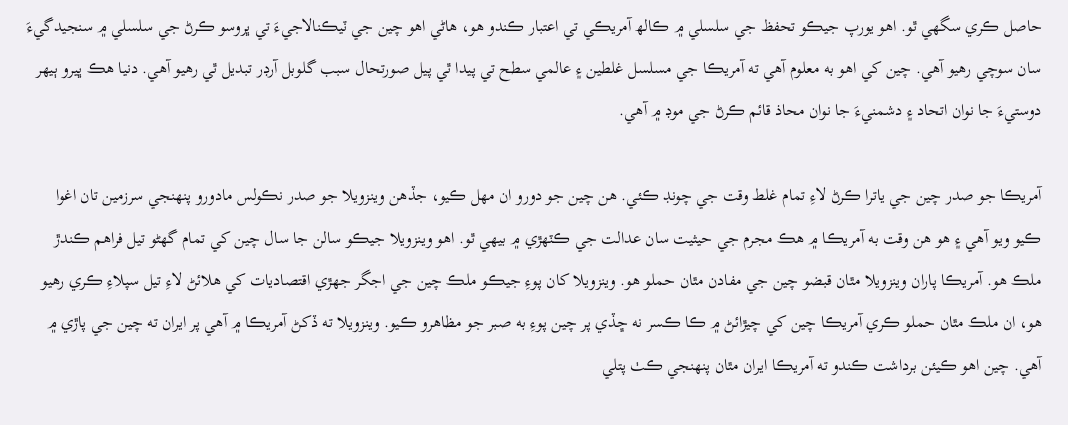حاصل ڪري سگھي ٿو. اھو يورپ جيڪو تحفظ جي سلسلي ۾ ڪالھ آمريڪي تي اعتبار ڪندو ھو، ھاڻي اھو چين جي ٽيڪنالاجيءَ تي ڀروسو ڪرڻ جي سلسلي ۾ سنجيدگيءَ سان سوچي رھيو آھي. چين کي اھو به معلوم آھي ته آمريڪا جي مسلسل غلطين ۽ عالمي سطح تي پيدا ٿي پيل صورتحال سبب گلوبل آرڊر تبديل ٿي رھيو آھي. دنيا ھڪ ڀيرو ٻيھر دوستيءَ جا نوان اتحاد ۽ دشمنيءَ جا نوان محاذ قائم ڪرڻ جي موڊ ۾ آھي.

آمريڪا جو صدر چين جي ياترا ڪرڻ لاءِ تمام غلط وقت جي چونڊ ڪئي. ھن چين جو دورو ان مھل ڪيو، جڏھن وينزويلا جو صدر نڪولس مادورو پنھنجي سرزمين تان اغوا ڪيو ويو آھي ۽ ھو ھن وقت به آمريڪا ۾ ھڪ مجرم جي حيثيت سان عدالت جي ڪٽھڙي ۾ بيھي ٿو. اھو وينزويلا جيڪو سالن جا سال چين کي تمام گھڻو تيل فراھم ڪندڙ ملڪ ھو. آمريڪا پاران وينزويلا مٿان قبضو چين جي مفادن مٿان حملو ھو. وينزويلا کان پوءِ جيڪو ملڪ چين جي اجگر جھڙي اقتصاديات کي ھلائڻ لاءِ تيل سپلاءِ ڪري رھيو ھو، ان ملڪ مٿان حملو ڪري آمريڪا چين کي چيڙائڻ ۾ ڪا ڪسر نه ڇڏي پر چين پوءِ به صبر جو مظاھرو ڪيو. وينزويلا ته ڏکڻ آمريڪا ۾ آھي پر ايران ته چين جي پاڙي ۾ آھي. چين اھو ڪيئن برداشت ڪندو ته آمريڪا ايران مٿان پنھنجي ڪٺ پتلي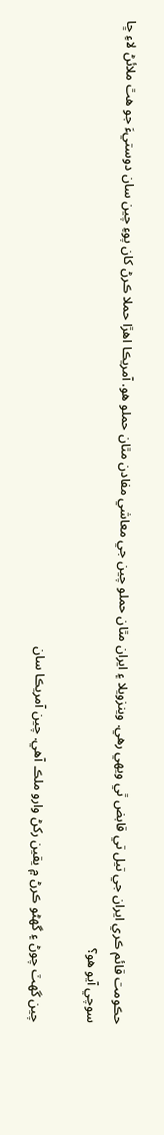حڪومت قائم ڪري ايران جي تيل تي قابض ٿي ويھي رھي. وينزويلا ۽ ايران مٿان حملو چين جي معاشي مفادن مٿان حملو ھو. آمريڪا اھڙا حملا ڪرڻ کان پوءِ چين سان دوستيءَ جو ھٿ ملائڻ لاءِ ڇا سوچي آيو ھو؟

چين گھٽ چوڻ ۽ گھڻو ڪرڻ ۾ يقين رکڻ وارو ملڪ آھي. چين آمريڪا سان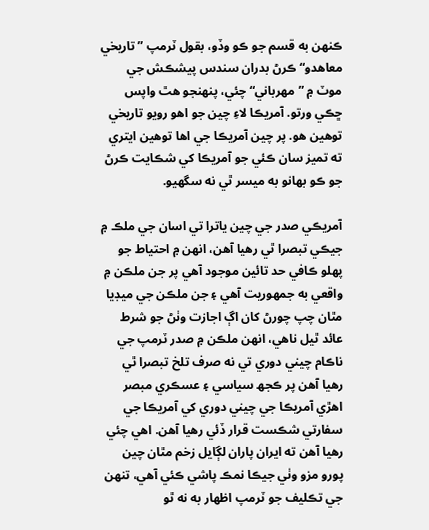ڪنھن به قسم جو ڪو وڏو، بقول ٽرمپ ”تاريخي معاھدو“ ڪرڻ بدران سندس پيشڪش جي موٽ ۾ ”مھرباني“ چئي، پنھنجو ھٿ واپس ڇڪي ورتو. آمريڪا لاءِ چين جو اھو رويو تاريخي توھين ھو. پر چين آمريڪا جي اھا توھين ايتري ته تميز سان ڪئي جو آمريڪا کي شڪايت ڪرڻ جو ڪو بھانو به ميسر ٿي نه سگھيو.

آمريڪي صدر جي چين ياترا تي اسان جي ملڪ ۾ جيڪي تبصرا ٿي رھيا آھن، انھن ۾ احتياط جو پھلو ڪافي حد تائين موجود آھي پر جن ملڪن ۾ واقعي به جمھوريت آھي ۽ جن ملڪن جي ميڊيا مٿان چپ چورڻ کان اڳ اجازت وٺڻ جو شرط عائد ٿيل ناھي، انھن ملڪن ۾ صدر ٽرمپ جي ناڪام چيني دوري تي نه صرف تلخ تبصرا ٿي رھيا آھن پر ڪجھ سياسي ۽ عسڪري مبصر اھڙي آمريڪا جي چيني دوري کي آمريڪا جي سفارتي شڪست قرار ڏئي رھيا آھن. اھي چئي رھيا آھن ته ايران پاران لڳايل زخم مٿان چين پورو مزو وٺي جيڪا نمڪ پاشي ڪئي آھي، تنھن جي تڪليف جو ٽرمپ اظھار به نه ٿو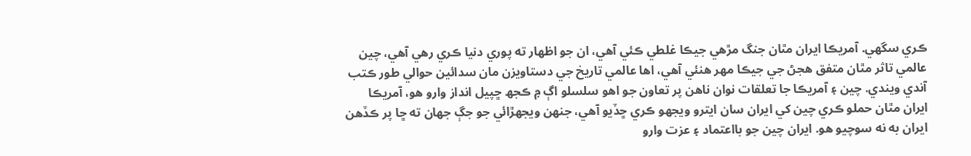ڪري سگھي. آمريڪا ايران مٿان جنگ مڙھي جيڪا غلطي ڪئي آھي، ان جو اظھار ته پوري دنيا ڪري رھي آھي، چين عالمي تاثر مٿان متفق ھجڻ جي جيڪا مھر ھنئي آھي، اھا عالمي تاريخ جي دستاويزن مان سدائين حوالي طور ڪتب آندي ويندي. چين ۽ آمريڪا جا تعلقات نوان ناھن پر تعاون جو اھو سلسلو اڳ ۾ ڪجھ ڇپيل انداز وارو ھو، آمريڪا ايران مٿان حملو ڪري چين کي ايران سان ايترو ويجھو ڪري ڇڏيو آھي، جنھن ويجھڙائي جو جڳ جھان ته ڇا پر ڪڏھن ايران به نه سوچيو ھو. ايران چين جو بااعتماد ۽ عزت وارو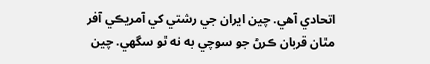اتحادي آھي. چين ايران جي رشتي کي آمريڪي آفر مٿان قربان ڪرڻ جو سوچي به نه ٿو سگھي. چين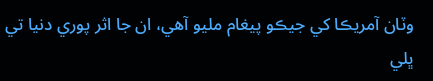وٽان آمريڪا کي جيڪو پيغام مليو آھي، ان جا اثر پوري دنيا تي ڀلي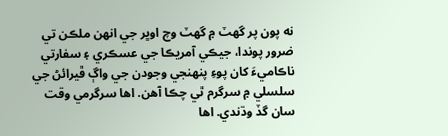نه پون پر گھٽ ۾ گھٽ وچ اوڀر جي انھن ملڪن تي ضرور پوندا، جيڪي آمريڪا جي عسڪري ۽ سفارتي ناڪاميءَ کان پوءِ پنھنجي وجودن جي واڳ ڦيرائڻ جي سلسلي ۾ سرگرم ٿي چڪا آھن. اھا سرگرمي وقت سان گڏ وڌندي. اھا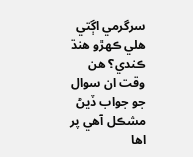سرگرمي اڳتي ھلي ڪھڙو ھنڌ ڪندي؟ ھن وقت ان سوال جو جواب ڏيڻ مشڪل آھي پر اھا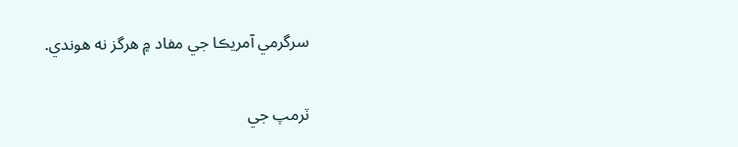سرگرمي آمريڪا جي مفاد ۾ ھرگز نه ھوندي.

ٽرمپ جي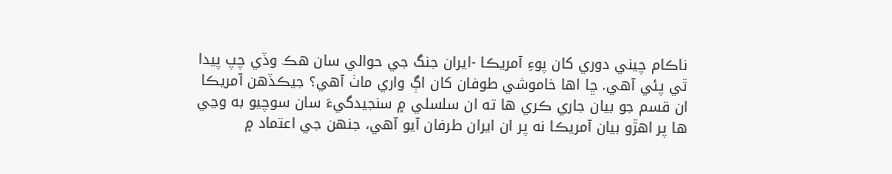ناڪام چيني دوري کان پوءِ آمريڪا -ايران جنگ جي حوالي سان ھڪ وڏي چپ پيدا ٿي پئي آھي. ڇا اھا خاموشي طوفان کان اڳ واري ماٺ آھي؟ جيڪڏھن آمريڪا ان قسم جو بيان جاري ڪري ھا ته ان سلسلي ۾ سنجيدگيءَ سان سوچيو به وڃي ھا پر اھڙو بيان آمريڪا نه پر ان ايران طرفان آيو آھي، جنھن جي اعتماد ۾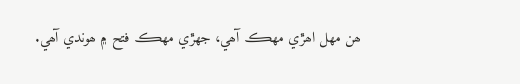ھن مھل اھڙي مھڪ آھي، جھڙي مھڪ فتح ۾ ھوندي آھي.